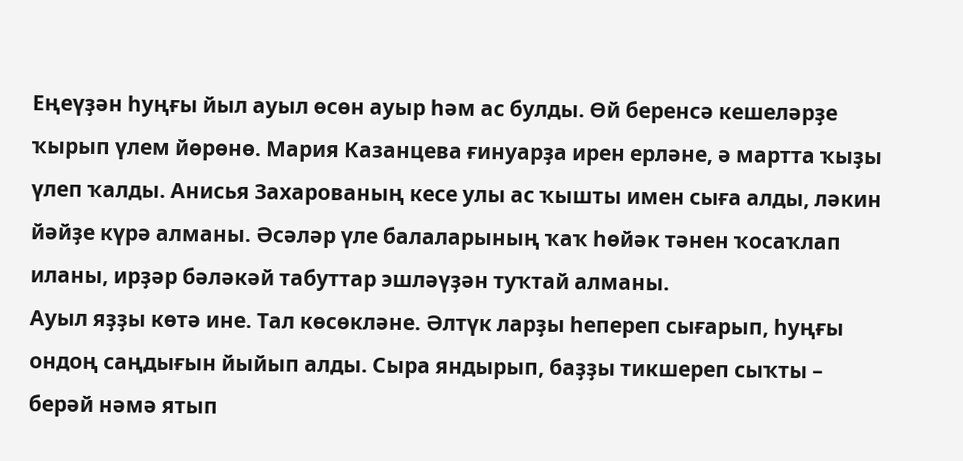Еңеүҙән һуңғы йыл ауыл өсөн ауыр һәм ас булды. Өй беренсә кешеләрҙе ҡырып үлем йөрөнө. Мария Казанцева ғинуарҙа ирен ерләне, ә мартта ҡыҙы үлеп ҡалды. Анисья Захарованың кесе улы ас ҡышты имен сыға алды, ләкин йәйҙе күрә алманы. Әсәләр үле балаларының ҡаҡ һөйәк тәнен ҡосаҡлап иланы, ирҙәр бәләкәй табуттар эшләүҙән туҡтай алманы.
Ауыл яҙҙы көтә ине. Тал көсөкләне. Әлтүк ларҙы һепереп сығарып, һуңғы ондоң саңдығын йыйып алды. Сыра яндырып, баҙҙы тикшереп сыҡты – берәй нәмә ятып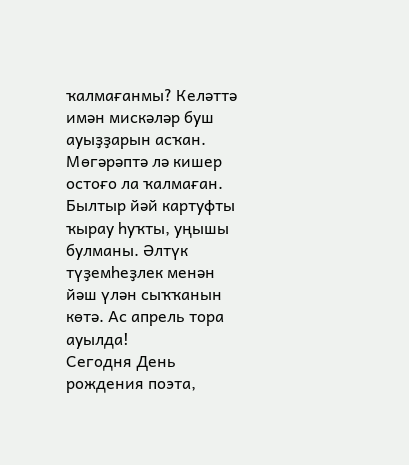ҡалмағанмы? Келәттә имән мискәләр буш ауыҙҙарын асҡан. Мөгәрәптә лә кишер остоғо ла ҡалмаған. Былтыр йәй картуфты ҡырау һуҡты, уңышы булманы. Әлтүк түҙемһеҙлек менән йәш үлән сыҡҡанын көтә. Ас апрель тора ауылда!
Сегодня День рождения поэта,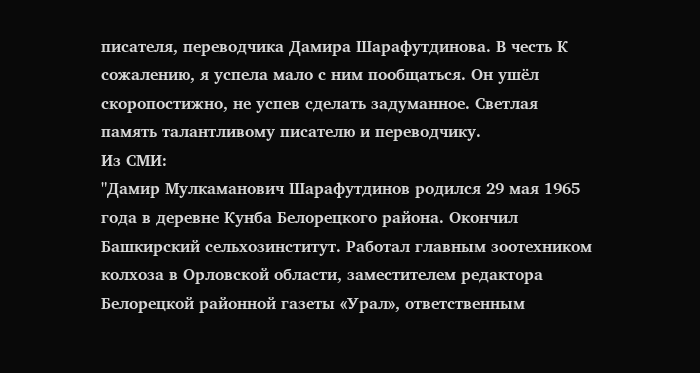писателя, переводчика Дамира Шарафутдинова. В честь К сожалению, я успела мало с ним пообщаться. Он ушёл скоропостижно, не успев сделать задуманное. Светлая память талантливому писателю и переводчику.
Из СМИ:
"Дамир Мулкаманович Шарафутдинов родился 29 мая 1965 года в деревне Кунба Белорецкого района. Окончил Башкирский сельхозинститут. Работал главным зоотехником колхоза в Орловской области, заместителем редактора Белорецкой районной газеты «Урал», ответственным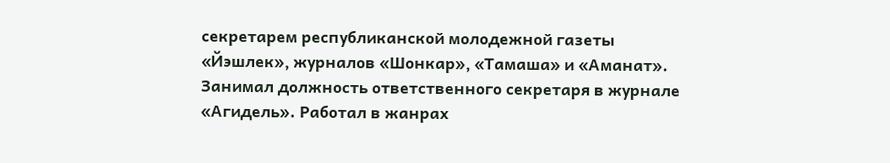секретарем республиканской молодежной газеты «Йэшлек», журналов «Шонкар», «Тамаша» и «Аманат». Занимал должность ответственного секретаря в журнале «Агидель». Работал в жанрах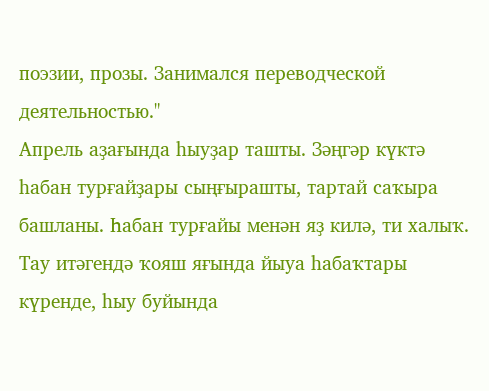поэзии, прозы. Занимался переводческой деятельностью."
Апрель аҙағында һыуҙар ташты. Зәңгәр күктә һабан турғайҙары сыңғырашты, тартай саҡыра башланы. Һабан турғайы менән яҙ килә, ти халыҡ. Тау итәгендә ҡояш яғында йыуа һабаҡтары күренде, һыу буйында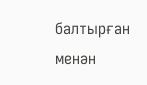балтырған менән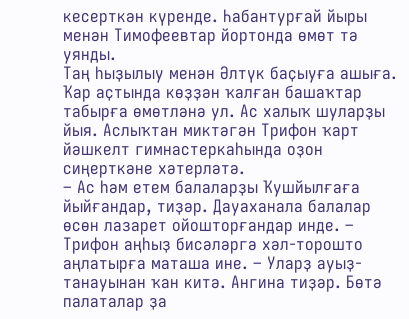кесерткән күренде. Һабантурғай йыры менән Тимофеевтар йортонда өмөт тә уянды.
Таң һыҙылыу менән Әлтүк баҫыуға ашыға. Ҡар аҫтында көҙҙән ҡалған башаҡтар табырға өмөтләнә ул. Ас халыҡ шуларҙы йыя. Аслыҡтан миктәгән Трифон ҡарт йәшкелт гимнастеркаһында оҙон сиңерткәне хәтерләтә.
– Ас һәм етем балаларҙы Ҡушйылғаға йыйғандар, тиҙәр. Дауаханала балалар өсөн лазарет ойошторғандар инде. – Трифон аңһыҙ бисәләргә хәл-торошто аңлатырға маташа ине. – Уларҙ ауыҙ-танауынан ҡан китә. Ангина тиҙәр. Бөтә палаталар ҙа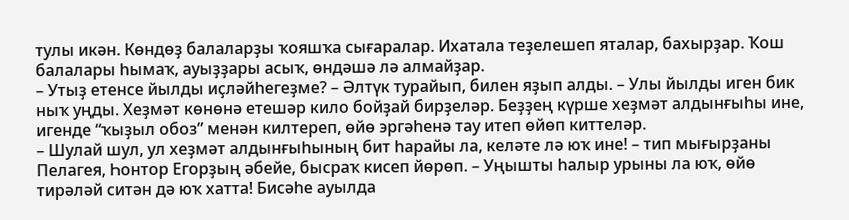тулы икән. Көндөҙ балаларҙы ҡояшҡа сығаралар. Ихатала теҙелешеп яталар, бахырҙар. Ҡош балалары һымаҡ, ауыҙҙары асыҡ, өндәшә лә алмайҙар.
– Утыҙ етенсе йылды иҫләйһегеҙме? – Әлтүк турайып, билен яҙып алды. – Улы йылды иген бик ныҡ уңды. Хеҙмәт көнөнә етешәр кило бойҙай бирҙеләр. Беҙҙең күрше хеҙмәт алдынғыһы ине, игенде “ҡыҙыл обоз” менән килтереп, өйө эргәһенә тау итеп өйөп киттеләр.
– Шулай шул, ул хеҙмәт алдынғыһының бит һарайы ла, келәте лә юҡ ине! – тип мығырҙаны Пелагея, Һонтор Егорҙың әбейе, бысраҡ кисеп йөрөп. – Уңышты һалыр урыны ла юҡ, өйө тирәләй ситән дә юҡ хатта! Бисәһе ауылда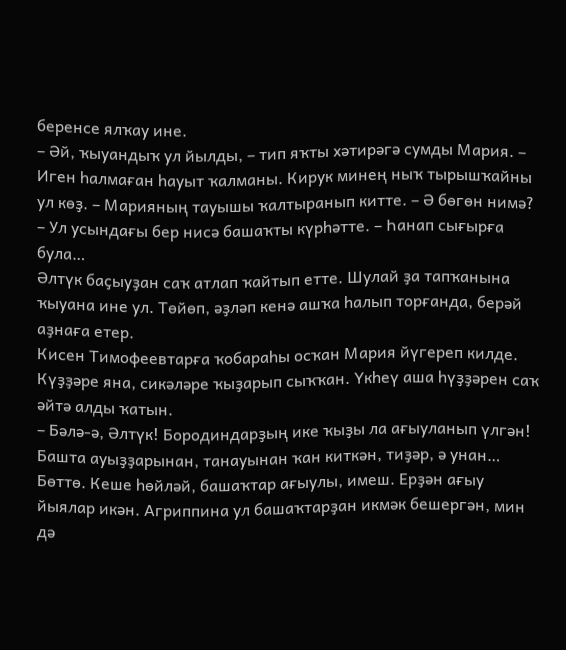беренсе ялҡау ине.
– Әй, ҡыуандыҡ ул йылды, – тип яҡты хәтирәгә сумды Мария. – Иген һалмаған һауыт ҡалманы. Кирук минең ныҡ тырышҡайны ул көҙ. – Марияның тауышы ҡалтыранып китте. – Ә бөгөн нимә? – Ул усындағы бер нисә башаҡты күрһәтте. – Һанап сығырға була…
Әлтүк баҫыуҙан саҡ атлап ҡайтып етте. Шулай ҙа тапҡанына ҡыуана ине ул. Төйөп, әҙләп кенә ашҡа һалып торғанда, берәй аҙнаға етер.
Кисен Тимофеевтарға ҡобараһы осҡан Мария йүгереп килде. Күҙҙәре яна, сикәләре ҡыҙарып сыҡҡан. Үкһеү аша һүҙҙәрен саҡ әйтә алды ҡатын.
– Бәлә-ә, Әлтүк! Бородиндарҙың ике ҡыҙы ла ағыуланып үлгән! Башта ауыҙҙарынан, танауынан ҡан киткән, тиҙәр, ә унан… Бөттө. Кеше һөйләй, башаҡтар ағыулы, имеш. Ерҙән ағыу йыялар икән. Агриппина ул башаҡтарҙан икмәк бешергән, мин дә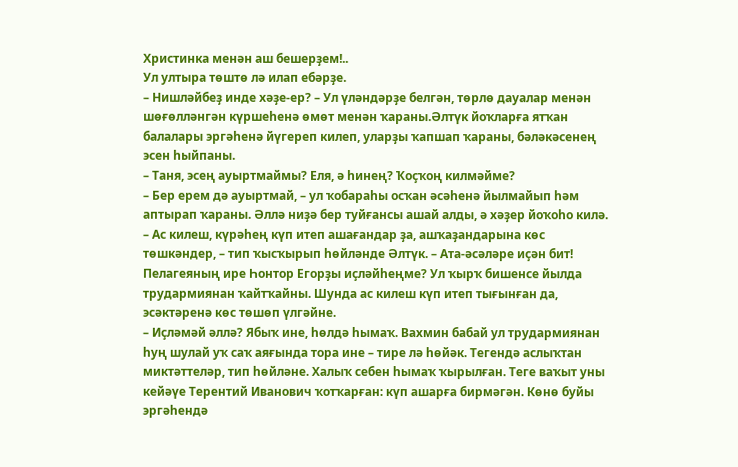Христинка менән аш бешерҙем!..
Ул ултыра төштө лә илап ебәрҙе.
– Нишләйбеҙ инде хәҙе-ер? – Ул үләндәрҙе белгән, төрлө дауалар менән шөғөлләнгән күршеһенә өмөт менән ҡараны.Әлтүк йоҡларға ятҡан балалары эргәһенә йүгереп килеп, уларҙы ҡапшап ҡараны, бәләкәсенең эсен һыйпаны.
– Таня, эсең ауыртмаймы? Еля, ә һинең? Ҡоҫҡоң килмәйме?
– Бер ерем дә ауыртмай, – ул ҡобараһы осҡан әсәһенә йылмайып һәм аптырап ҡараны. Әллә ниҙә бер туйғансы ашай алды, ә хәҙер йоҡоһо килә.
– Ас килеш, күрәһең күп итеп ашағандар ҙа, ашҡаҙандарына көс төшкәндер, – тип ҡысҡырып һөйләнде Әлтүк. – Ата-әсәләре иҫән бит! Пелагеяның ире Һонтор Егорҙы иҫләйһеңме? Ул ҡырҡ бишенсе йылда трудармиянан ҡайтҡайны. Шунда ас килеш күп итеп тығынған да, эсәктәренә көс төшөп үлгәйне.
– Иҫләмәй әллә? Ябыҡ ине, һөлдә һымаҡ. Вахмин бабай ул трудармиянан һуң шулай уҡ саҡ аяғында тора ине – тире лә һөйәк. Тегендә аслыҡтан миктәттеләр, тип һөйләне. Халыҡ себен һымаҡ ҡырылған. Теге ваҡыт уны кейәүе Терентий Иванович ҡотҡарған: күп ашарға бирмәгән. Көнө буйы эргәһендә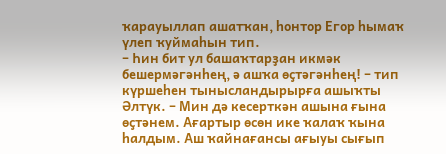ҡарауыллап ашатҡан, һонтор Егор һымаҡ үлеп ҡуймаһын тип.
– Һин бит ул башаҡтарҙан икмәк бешермәгәнһең, ә ашҡа өҫтәгәнһең! – тип күршеһен тынысландырырға ашыҡты Әлтүк. – Мин дә кесерткән ашына ғына өҫтәнем. Ағартыр өсөн ике ҡалаҡ ҡына һалдым. Аш ҡайнағансы ағыуы сығып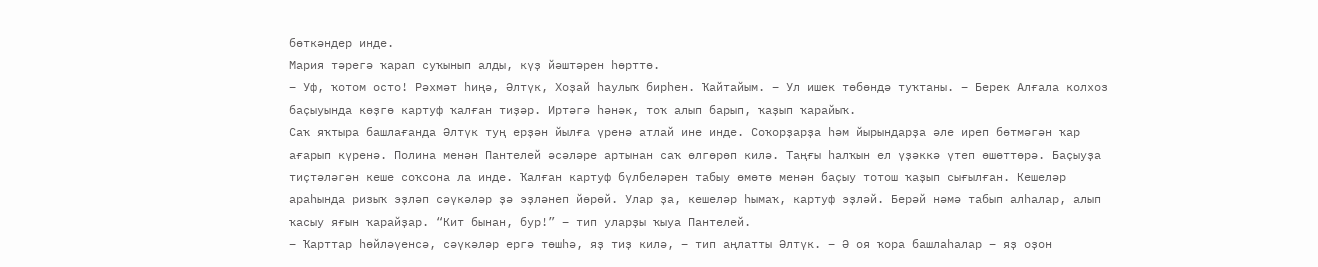бөткәндер инде.
Мария тәрегә ҡарап суҡынып алды, күҙ йәштәрен һөрттө.
– Уф, ҡотом осто! Рәхмәт һиңә, Әлтүк, Хоҙай һаулыҡ бирһен. Ҡайтайым. – Ул ишек төбөндә туҡтаны. – Берек Алғала колхоз баҫыуында көҙгө картуф ҡалған тиҙәр. Иртәгә һәнәк, тоҡ алып барып, ҡаҙып ҡарайыҡ.
Саҡ яҡтыра башлағанда Әлтүк туң ерҙән йылға үренә атлай ине инде. Соҡорҙарҙа һәм йырындарҙа әле иреп бөтмәгән ҡар ағарып күренә. Полина менән Пантелей әсәләре артынан саҡ өлгөрөп килә. Таңғы һалҡын ел үҙәккә үтеп өшөттөрә. Баҫыуҙа тиҫтәләгән кеше соҡсона ла инде. Ҡалған картуф бүлбеләрен табыу өмөтө менән баҫыу тотош ҡаҙып сығылған. Кешеләр араһында ризыҡ эҙләп сәүкәләр ҙә эҙләнеп йөрөй. Улар ҙа, кешеләр һымаҡ, картуф эҙләй. Берәй нәмә табып алһалар, алып ҡасыу яғын ҡарайҙар. “Кит бынан, бур!” – тип уларҙы ҡыуа Пантелей.
– Ҡарттар һөйләүенсә, сәүкәләр ергә төшһә, яҙ тиҙ килә, – тип аңлатты Әлтүк. – Ә оя ҡора башлаһалар – яҙ оҙон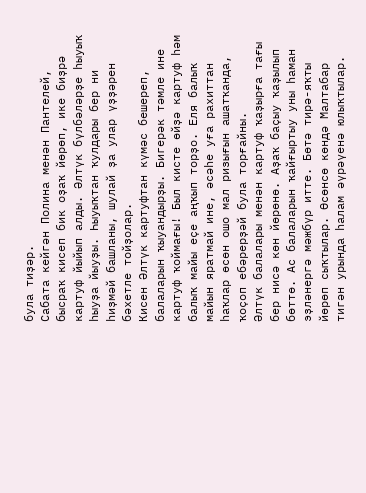була тиҙәр.
Сабата кейгән Полина менән Пантелей, бысраҡ кисеп бик оҙаҡ йөрөп, ике биҙрә картуф йыйып алды. Әлтүк бүлбәләрҙе һыуыҡ һыуҙа йыуҙы. Һыуыҡтан ҡулдары бер ни һиҙмәй башланы, шулай ҙа улар үҙҙәрен бәхетле тойҙолар.
Кисен Әлтүк картуфтан күмәс бешереп, балаларын ҡыуандырҙы. Бигерәк тәмле ине картуф ҡоймағы! Был кисте өйҙә картуф һәм балыҡ майы еҫе аңҡып торҙо. Еля балыҡ майын яратмай ине, әсәһе уға рахиттан һаҡлар өсөн ошо мал ризығын ашатҡанда, ҡоҫоп ебәрерҙәй була торғайны.
Әлтүк балалары менән картуф ҡаҙырға тағы бер нисә көн йөрөнө. Аҙаҡ баҫыу ҡаҙылып бөттө. Ас балаларын ҡайғыртыу уны һаман эҙләнергә мәжбүр итте. Бөтә тирә-яҡты йөрөп сыҡтылар. Өсөнсө көндә Малтабар тигән урында һалам әүрәүенә юлыҡтылар.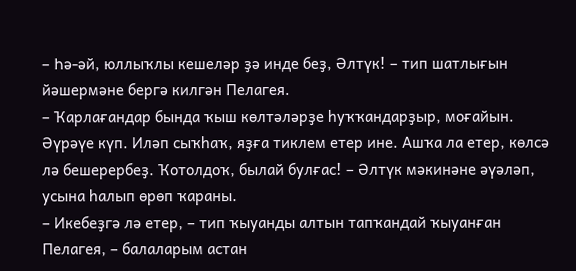– Һә-әй, юллыҡлы кешеләр ҙә инде беҙ, Әлтүк! – тип шатлығын йәшермәне бергә килгән Пелагея.
– Ҡарлағандар бында ҡыш көлтәләрҙе һуҡҡандарҙыр, моғайын. Әүрәүе күп. Иләп сыҡһаҡ, яҙға тиклем етер ине. Ашҡа ла етер, көлсә лә бешерербеҙ. Ҡотолдоҡ, былай булғас! – Әлтүк мәкинәне әүәләп, усына һалып өрөп ҡараны.
– Икебеҙгә лә етер, – тип ҡыуанды алтын тапҡандай ҡыуанған Пелагея, – балаларым астан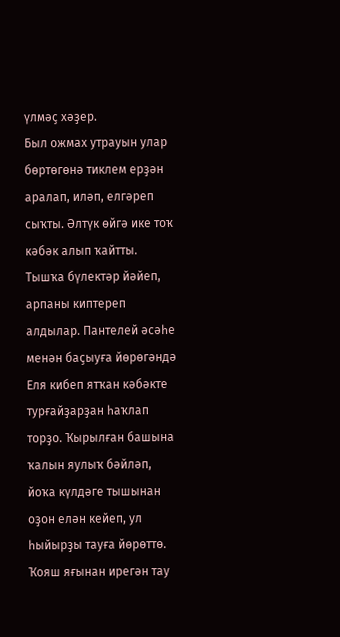үлмәҫ хәҙер.
Был ожмах утрауын улар бөртөгөнә тиклем ерҙән аралап, иләп, елгәреп сыҡты. Әлтүк өйгә ике тоҡ кәбәк алып ҡайтты. Тышҡа бүлектәр йәйеп, арпаны киптереп алдылар. Пантелей әсәһе менән баҫыуға йөрөгәндә Еля кибеп ятҡан кәбәкте турғайҙарҙан һаҡлап торҙо. Ҡырылған башына ҡалын яулыҡ бәйләп, йоҡа күлдәге тышынан оҙон елән кейеп, ул һыйырҙы тауға йөрөттө. Ҡояш яғынан ирегән тау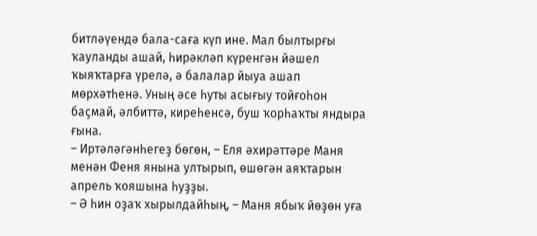битләүендә бала-саға күп ине. Мал былтырғы ҡауланды ашай, һирәкләп күренгән йәшел ҡыяҡтарға үрелә, ә балалар йыуа ашап мөрхәтһенә. Уның әсе һуты асығыу тойғоһон баҫмай, әлбиттә, киреһенсә, буш ҡорһаҡты яндыра ғына.
– Иртәләгәнһегеҙ бөгөн, – Еля әхирәттәре Маня менән Феня янына ултырып, өшөгән аяҡтарын апрель ҡояшына һуҙҙы.
– Ә һин оҙаҡ хырылдайһың, – Маня ябыҡ йөҙөн уға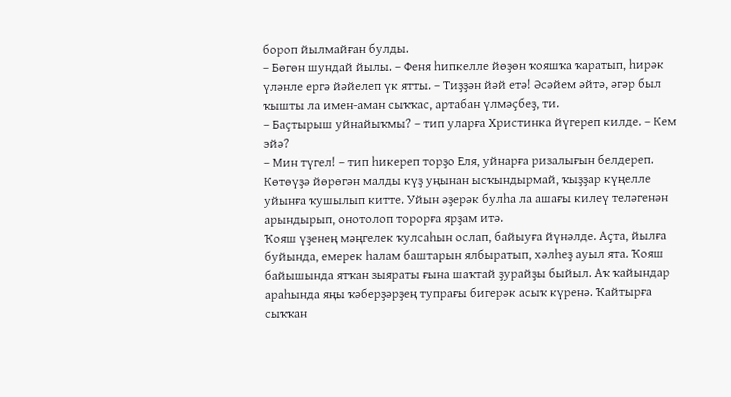бороп йылмайған булды.
– Бөгөн шундай йылы. – Феня һипкелле йөҙөн ҡояшҡа ҡаратып, һирәк үләнле ергә йәйелеп үк ятты. – Тиҙҙән йәй етә! Әсәйем әйтә, әгәр был ҡышты ла имен-аман сыҡҡас, артабан үлмәҫбеҙ, ти.
– Баҫтырыш уйнайыҡмы? – тип уларға Христинка йүгереп килде. – Кем эйә?
– Мин түгел! – тип һикереп торҙо Еля, уйнарға ризалығын белдереп.
Көтөүҙә йөрөгән малды күҙ уңынан ысҡындырмай, ҡыҙҙар күңелле уйынға ҡушылып китте. Уйын әҙерәк булһа ла ашағы килеү теләгенән арындырып, онотолоп торорға ярҙам итә.
Ҡояш үҙенең мәңгелек ҡулсаһын ослап, байыуға йүнәлде. Аҫта, йылға буйында, емерек һалам баштарын ялбыратып, хәлһеҙ ауыл ята. Ҡояш байышында ятҡан зыяраты ғына шаҡтай ҙурайҙы быйыл. Аҡ ҡайындар араһында яңы ҡәберҙәрҙең тупрағы бигерәк асыҡ күренә. Ҡайтырға сыҡҡан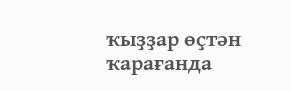ҡыҙҙар өҫтән ҡарағанда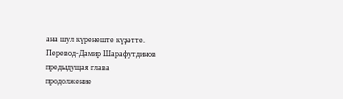ана шул күренеште күҙәтте.
Перевод-Дамир Шарафутдинов
предыдущая глава
продолжение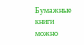Бумажные книги можно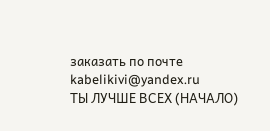заказать по почте kabelikivi@yandex.ru
ТЫ ЛУЧШЕ ВСЕХ (НАЧАЛО)